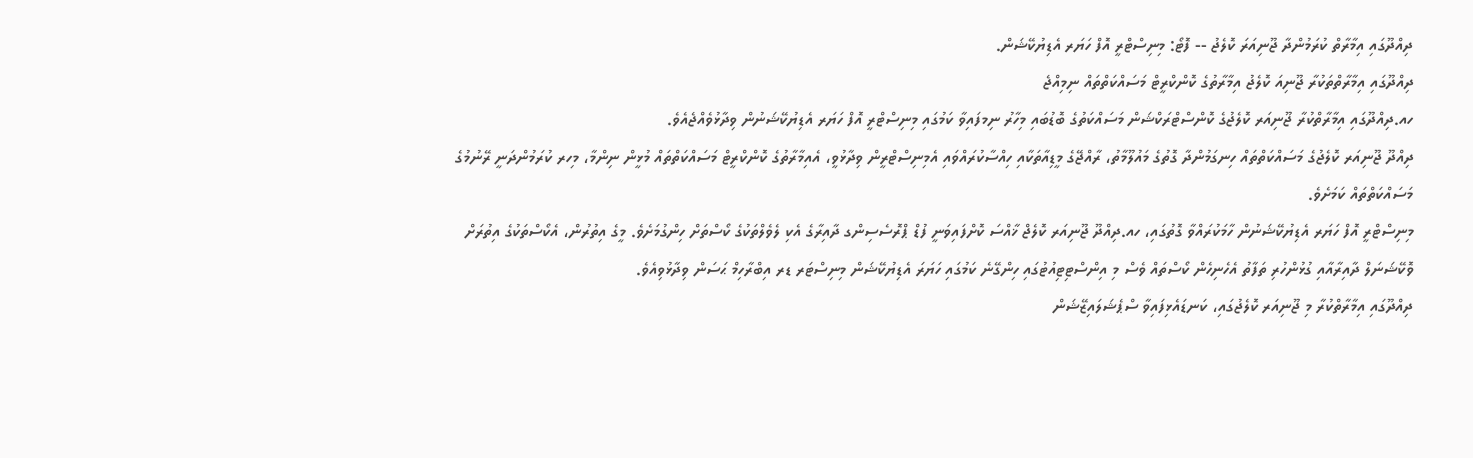ދިއްދޫގައި އިމާރާތް ކުރަމުންދާ ޖޫނިއަރަ ކޮލެޖު -- ފޮޓޯ: މިނިސްޓްރީ އޮފް ހަޔަރ އެޑިޔުކޭޝަން.
ދިއްދޫގައި އިމާރާތްތަކުރާ ޖޫނިއަ ކޮލެޖު އިމާރާތުގެ ކޮންކްރީޓް މަސައްކަތްތައް ނިމިއްޖެ
ހއ.ދިއްދޫގައި އިމާރާތްކުރާ ޖޫނިއަރ ކޮލެޖުގެ ކޮންސްޓްރަކްޝަން މަސައްކަތުގެ ބޮޑުބައި މިހާރު ނިމފައިވާ ކަމުގައި މިނިސްޓްރީ އޮފް ހަޔަރ އެޑިޔުކޭޝަނުން ވިދާޅުވެއްޖެއެވެ.
ދިއްދޫ ޖޫނިއަރ ކޮލެޖުގެ މަސައްކަތްތައް ހިނގަމުންދާ ގޮތުގެ މައުލޫމާތު، ރާއްޖޭގެ މީޑިއާތަކާއި ހިއްސާކުރައްވައި އެމިނިސްޓްރީން ވިދާޅުވީ، އެއިމާރާތުގެ ކޮންކްރީޓް މަސައްކަތްތައް މުޅީން ނިންމާ، މިހރ ކުރަމުންދަނީ ރޭނުމުގެ މަސައްކަތްތައް ކަމަށެވެ.
މިނިސްޓްރީ އޮފް ހަޔަރ އެޑިޔުކޭޝަނުން ހާމަކުރައްވާ ގޮތުގައި، ހއ.ދިއްދޫ ޖޫނިއަރ ކޮލެޖް ޚާއްސަ ކޮށްފައިވަނީ ފުޑް ޕްރޮސެސިންގ ދާއިރާގެ އެކި ލެވެލްތަކުގެ ކޯސްތަށް ހިންގުމަށެވެ. މީގެ އިތުރުން، އެކޯސްތަކުގެ އިތުރަށް ވޮކޭޝަނަލް ދާއިރާއާއި ގުޅުންހުރި ތަފާތު އެހެނިހެން ކޯސްތައް ވެސް މި އިންސްޓިޓިއުޓުގައި ހިންގޭނެ ކަމުގައި ހަޔަރަ އެޑިޔުކޭޝަން މިނިސްޓަރ ޑރ އިބްރާހިމް ޙަސަން ވިދާޅުވިއެވެ.
ދިއްދޫގައި އިމާރާތްކުރާ މި ޖޫނިއަރ ކޮލެޖުގައި، ކަނޑައެޅިފައިވާ ސްޕެޝަލައިޒޭޝަން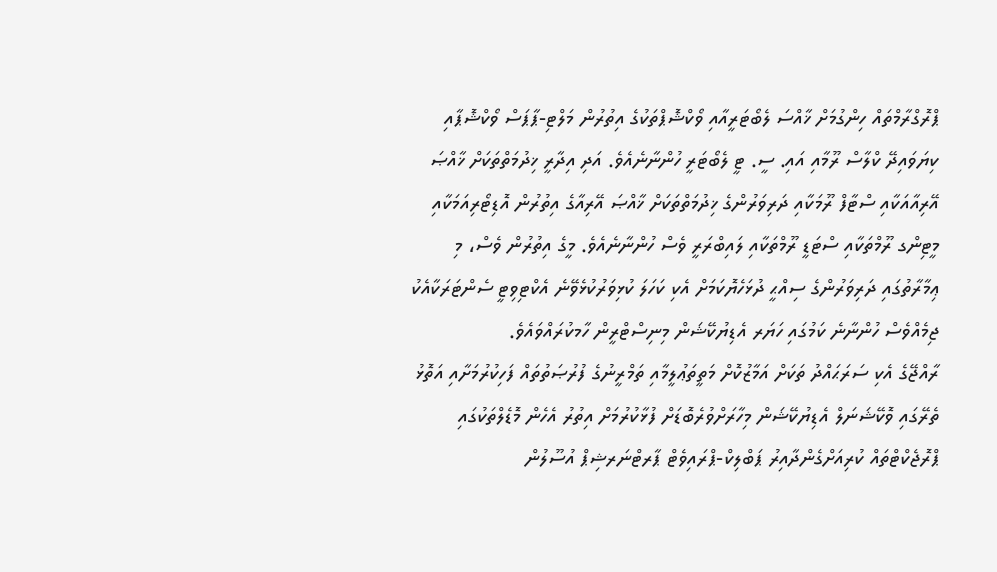ޕްރޮގްރާމްތައް ހިންގުމަށް ޚާއްސަ ލެބޯޓަރީއާއި ވޯކްޝޮޕްތަކުގެ އިތުރުން މަލްޓި-ޕާޕަސް ވޯކްޝޮޕާއި ކިޔަވައިދޭ ކްލާސް ރޫމާއި އައި. ސީ. ޓީ ލެބޯޓަރީ ހުންނާނެއެވެ. އަދި އިދާރީ ޚިދުމަތްތަކަށް ޚާއްޞަ އޭރިއާއަކާއި ސްޓާފް ރޫމަކާއި ދަރިވަރުންގެ ޚިދުމަތްތަކަށް ޚާއްޞަ އޭރިއާގެ އިތުރުން އޮޑިޓޯރިއަމަކާއި މީޓިންގ ރޫމްތަކާއި ސްޓަޑީ ރޫމްތަކާއި ލައިބްރަރީ ވެސް ހުންނާނެއެވެ. މީގެ އިތުރުން ވެސް، މި ޢިމާރާތުގައި ދަރިވަރުންގެ ސިއްޙީ ދުޅަހެޔޮކަމަށް އެކި ކަހަލަ ކުޅިވަރުކުޅެވޭނެ އެކްޓިވިޓީ ސެންޓަރަކާއެކު ޖިމެއްވެސް ހުންނާނެ ކަމުގައި ހަޔަރ އެޑިޔުކޭޝަން މިނިސްޓްރީން ހާމކުރައްވައެވެ.
ރާއްޖޭގެ އެކި ސަރަޙައްދު ތަކަށް އަމާޒުކޮށް މަތީތަޢުލީމާއި ތަމްރީނުގެ ފުރުޞަތުތައް ފަހިކުރުމަށާއި އަތޮޅު ތެރޭގައި ވޮކޭޝަނަލް އެޑިޔުކޭޝަން މިހާރަށްވުރެބޮޑަށް ފުޅާކުރުމަށް އިތުރު އެހެން މޮޑެލްތަކުގައި ޕްރޮޖެކްޓްތައް ކުރިއަށްގެންދާއިރު ޕަބްލިކް-ޕްރައިވެޓް ޕާރޓްނަރޝިޕް އުސޫލުން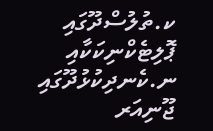ކ.ތުލުސްދޫގައި ޕޮލިޓެކްނިކަކާއި ނ.ކެނދިކުޅުދޫގައި ޖޫނިއަރ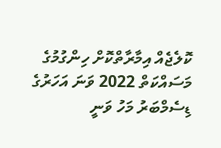ކޮލެޖެއް އިމާރާތްކޮށް ހިންގުމުގެ މަސައްކަތް 2022 ވަނަ އަހަރުގެ ޑިސެމްބަރު މަހު ވަނީ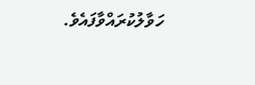ހަވާލުކުރައްވާފައެވެ.